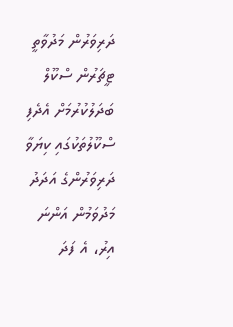ދަރިވަރުން މަދުވާތީ ޓީޗަރުން ސްކޫލް ބަދަލުކުރުމަށް އެދެފި
ސްކޫލުތަކުގައި ކިޔަވާ ދަރިވަރުންގެ އަދަދު މަދުވަމުން އަންނަ އިރު، އެ ފަދަ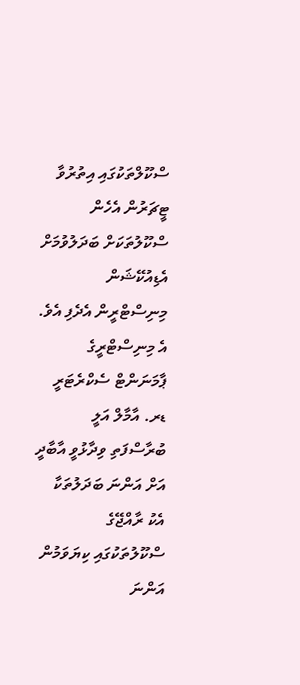ސްކޫލްތަކުގައި އިތުރުވާ ޓީޗަރުން އެހެން ސްކޫލުތަކަށް ބަދަލުވުމަށް އެޑިއުކޭޝަން މިނިސްޓްރީން އެދެފި އެވެ. އެ މިނިސްޓްރީގެ ޕާމަނަންޓް ސެކްރެޓަރީ ޑރ. އާމާލް އަލީ ބުރާސްފަތި ވިދާޅުވީ އާބާދީ އަށް އަންނަ ބަދަލުތަކާ އެކު ރާއްޖޭގެ ސްކޫލުތަކުގައި ކިޔަވަމުން އަންނަ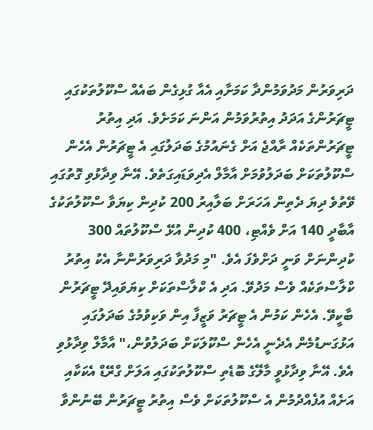ދަރިވަރުން މަދުވަމުންދާ ކަމަށާއި އެއާ ގުޅިގެން ބައެއް ސްކޫލުތަކުގައި ޓީޗަރުންގެ އަދަދު އިތުރުވަމުން އަންނަ ކަމަށެވެ. އަދި އިތުރު ޓީޗަރުންތަކެއް ރާއްޖެ އަށް ގެނައުމުގެ ބަދަލުގައި އެ ޓީޗަރުން އެހެން ސްކޫލުތަކަށް ބަދަލުވުމަށް އާމާލް އެދިވަޑައިގަތެވެ. އޭނާ ވިދާޅުވި ގޮތުގައި ވޭތުވެ ދިޔަ ދެތިން އަހަރަށް ބަލާއިރު 200 ކުދިން ކިޔަވާ ސްކޫލުތަކުގެ އާބާދީ 140 އަށް ވެއްޓި، 400 ކުދިން އުޅޭ ސްކޫލުތައް 300 ކުދިންނަށް ވަނީ ދަށްވެފަ އެވެ. "މި މަދުވާ ދަރިވަރުންނާ އެކު އިތުރު ކްލާސްތަކެއް ވެސް މަދުވޭ. އަދި އެ ކްލާސްތަކަށް ކިޔަވައިދޭ ޓީޗަރުން ބާކީވޭ. އެހެން ކަމުން އެ ޓީޗަރު ވަޒީފާ އިން ވަކިވުމުގެ ބަދަލުގައި އަޅުގަނޑުމެން އެދެނީ އެހެން ސްކޫލަކަށް ބަދަލުވުން،" އާމާލް ވިދާޅުވި އެވެ. އޭނާ ވިދާޅުވީ މާލޭގެ ބޮޑެތި ސްކޫލުތަކުގައި އަލަށް ގްރޭޑް އެކަކާއި އަށެއް އުފެއްދުމުން އެ ސްކޫލުތަކަށް ވެސް އިތުރު ޓީޗަރުން ބޭނުންވާ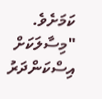ކަމަށެވެ. "މިސާލަކަށް އިސްކަންދަރު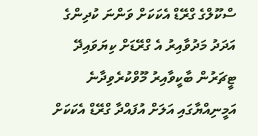ސްކޫލްގެ ގްރޭޑް އެކަކަށް ވަންނަ ކުދިންގެ އަދަދު މަދުވާއިރު އެ ގްރޭޑަށް ކިޔަވައިދޭ ޓީޗަރުން ބާކީވާއިރު މޫވްކުރެވިދާނެ އަމީނިއްޔާގައި އަލަށް އުފައްދާ ގްރޭޑް އެކަކަށް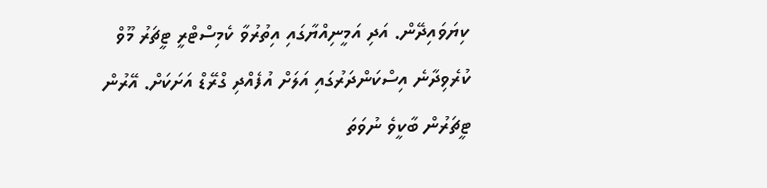ކިޔަވައިދޭން. އަދި އަމީނިއްޔާގައި އިތުރުވާ ކެމިސްޓްރީ ޓީޗަރު މޫވް ކުރެވިދާނެ އިސްކަންދަރުގައި އަލަށް އުފެއްދި ގްރޭޑް އަށަކަށް. އޭރުން ޓީޗަރުން ބާކީވެ ނުވަތަ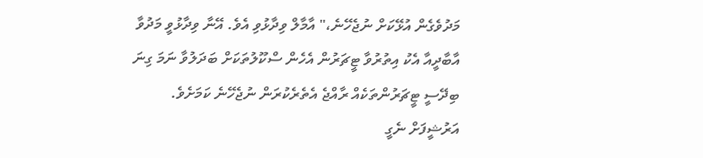މަދުވެގެން އުޅޭކަށް ނުޖެހޭނެ،" އާމާލް ވިދާޅުވި އެވެ. އޭނާ ވިދާޅުވީ މަދުވާ އާބާދީއާ އެކު އިތުރުވާ ޓީޗަރުން އެހެން ސްކޫލުތަކަށް ބަދަލުވާ ނަމަ ގިނަ ބިދޭސީ ޓީޗަރުންތަކެއް ރާއްޖެ އެތެރެކުރަން ނުޖެހޭނެ ކަމަށެވެ.
އަރުޝީފަށް ނެގީ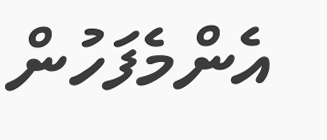އެންމެފަހުން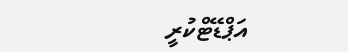އަޕްޑޭޓްކުރީ